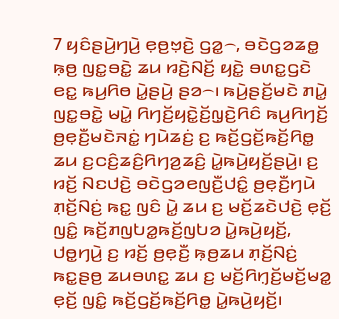7 ꤟꤢꤨꤔꤣꤧ꤬ꤚꤣꤧ꤬ ꤕ꤫ꤥ꤬ꤠ꤫ꤢꤧ꤬ ꤞꤤ꤭꤮, ꤋꤢꤧꤞꤤꤘꤥ꤭ ꤒ꤫ꤥ꤬ ꤜꤢ꤭ꤋꤢꤧ꤭ ꤘꤣ ꤙꤢꤧ꤬ꤡꤢꤩ꤬ ꤟꤢꤧ꤭ ꤋꤛꤢ꤭ꤞꤢꤧ ꤕꤢ꤭ ꤒꤣ꤬ꤖꤥ ꤣꤧ꤭ꤔꤣꤧ꤬ ꤔꤤ꤮꤯ ꤒꤣꤧ꤬ꤔꤢꤩ꤬ꤗꤢꤧ ꤊꤣꤧ꤭ ꤜꤢ꤭ꤋꤢꤧ꤭ ꤗꤣꤧ꤭ ꤖꤚꤢꤩ꤬ꤟꤢꤧ꤭ꤢꤩ꤬ꤜ꤫ꤢꤧ꤬ꤖꤢꤨ ꤒꤣ꤬ꤖꤚꤢꤩ꤬ ꤥ꤬ꤕ꤫ꤢꤪ꤬ꤗꤢꤧꤏꤢꤦ꤭ ꤚꤣꤧꤘꤢꤦ꤬ ꤢ꤬ ꤒꤢꤩ꤬ꤞꤢꤩ꤬ꤒꤢꤩ꤬ꤖꤥ꤭ ꤘꤣ ꤢ꤬ꤍꤢꤨ꤬ꤘꤢꤨ꤬ꤖꤚꤤ꤬ꤘꤢꤨ꤬ ꤣꤧ꤭ꤒꤣꤧ꤬ꤟꤢꤩ꤬ꤔꤣꤧ꤬꤯ ꤢ꤬ ꤙꤢꤩ꤬ ꤡꤢꤓꤢꤧ꤬ ꤋꤢꤧꤞꤤꤕꤜꤢꤪ꤬ꤓꤢꤨ꤭ ꤥ꤬ꤕ꤫ꤢꤪ꤬ꤚꤣꤧ ꤊ꤫ꤢꤩ꤬ꤡꤢꤦ꤬ ꤒꤢ꤭ ꤜꤢꤨ ꤣꤧ꤭ ꤘꤣ ꤢ꤬ ꤗꤢꤩ꤬ꤘꤢꤧꤓꤢꤧ꤬ ꤕ꤫ꤢꤩ꤬ ꤜꤢꤨ꤭ ꤒꤢꤩ꤬ꤊꤜꤝꤤ꤭ꤒꤢꤩ꤬ꤜꤝꤤ ꤣꤧ꤭ꤒꤣꤧ꤬ꤟꤢꤩ꤬, ꤓꤥ꤭ꤚꤣꤧ꤬ ꤢ꤬ ꤙꤢꤩ꤬ ꤥ꤬ꤕ꤫ꤢꤪ꤬ ꤒ꤫ꤥ꤬ꤘꤣ ꤊ꤫ꤢꤩ꤬ꤡꤢꤦ꤬ ꤒꤢ꤭ꤔꤥ꤬ ꤘꤣꤋꤛꤢ꤭ ꤘꤣ ꤢ꤬ ꤗꤢꤩ꤬ꤖꤚ꤫ꤢꤩ꤬ꤗꤢꤩ꤬ꤗꤤ꤭ ꤕ꤫ꤢꤩ꤬ ꤜꤢꤨ꤭ ꤒꤢꤩ꤬ꤞꤢꤩ꤬ꤒꤢꤩ꤬ꤖꤥ꤭ ꤣꤧ꤭ꤒꤣꤧ꤬ꤟꤢꤩ꤬꤯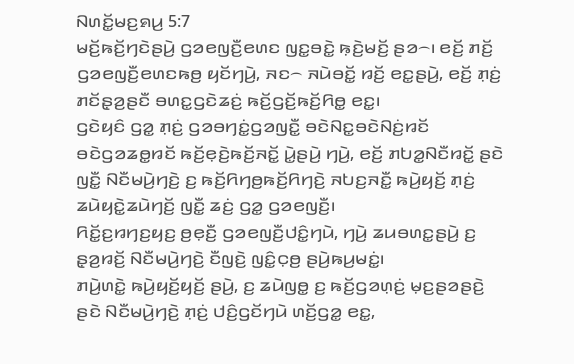ꤡꤛꤢꤩ꤭ꤗꤢ꤬ꤎꤣ꤬ 5:7
ꤗꤢꤩ꤬ꤒꤢꤩ꤬ꤚꤢꤧꤔꤣꤧ꤬ ꤞꤤꤕꤜꤢꤪ꤬ꤕꤛꤢ ꤜꤢ꤭ꤋꤢꤧ꤭ ꤒ꤫ꤢꤧ꤬ꤗꤢꤩ꤬ ꤔꤤ꤮꤯ ꤕꤢꤩ꤬ ꤊꤢꤩ꤬ ꤞꤤꤕꤜꤢꤪ꤬ꤕꤛꤢꤒꤥ꤬ ꤟꤢꤩꤚꤣꤧ꤬, ꤏꤢ꤮ ꤏꤣꤧꤋꤢꤩ꤭ ꤙꤢꤩ꤬ ꤕꤢ꤭ꤔꤣꤧ꤬, ꤕꤢꤩ꤬ ꤊ꤫ꤢꤦ꤬ ꤊꤢꤩꤔ꤫ꤤ꤬ꤔꤢꤪ ꤋꤛꤢ꤭ꤞꤢꤧꤘꤢꤦ꤬ ꤒꤢꤩ꤬ꤞꤢꤩ꤬ꤒꤢꤩ꤬ꤖꤥ꤭ ꤕꤢ꤭꤯
ꤞꤢꤧꤟꤢꤨ ꤞꤤ꤭ ꤊ꤫ꤢꤦ꤬ ꤞꤤꤋꤚꤢꤦ꤭ꤞꤤꤜꤢꤪ꤭ ꤋꤢꤧꤡꤢ꤭ꤋꤢꤧꤡꤢꤦ꤬ꤙꤢꤩ ꤋꤢꤧꤞꤤꤘꤥ꤭ꤙꤢꤩ ꤒꤢꤩ꤬ꤕ꤫ꤢꤧ꤬ꤒꤢꤩ꤬ꤏꤢꤩ꤭ ꤣꤧ꤭ꤔꤣꤧ꤬ ꤚꤣꤧ꤬, ꤕꤢꤩ꤬ ꤊꤝꤤ꤭ꤡꤢꤪꤙꤢꤩ꤭ ꤔꤢꤧ ꤜꤢꤪ꤭ ꤡꤢꤪꤗꤣꤧ꤬ꤚꤢꤧ꤬ ꤢ꤬ ꤒꤢꤩ꤬ꤖꤚꤥ꤬ꤒꤢꤩ꤬ꤖꤚꤢꤧ꤬ ꤏꤝꤢ꤬ꤏꤢꤪ꤭ ꤒꤣꤧ꤬ꤟꤢꤩ꤬ ꤊ꤫ꤢꤦ꤬ ꤘꤣꤧꤟꤢꤧ꤭ꤘꤣꤧꤚꤢꤩ꤬ ꤜꤢꤪ꤭ ꤘꤢꤦ꤬ ꤞꤤ꤭ ꤞꤤꤕꤜꤢꤪ꤬꤯
ꤖꤢꤩ꤭ꤢ꤬ꤙꤚꤢ꤬ꤟꤢ꤬ ꤥ꤬ꤕ꤫ꤢꤪ꤬ ꤞꤤꤕꤜꤢꤪ꤬ꤓꤢꤨ꤭ꤚꤣꤧ, ꤚꤣꤧ꤬ ꤘꤣꤋꤛꤢ꤭ꤔꤣꤧ꤬ ꤢ꤬ ꤔ꤫ꤤ꤬ꤙꤢꤩ꤬ ꤡꤢꤪꤗꤣꤧ꤬ꤚꤢꤧ꤬ ꤢꤪꤜꤢꤧ꤬ ꤜꤢꤨ꤭ꤍ꤫ꤥ꤬ ꤔꤣꤧ꤬ꤒꤣ꤬ꤗꤢꤦ꤭꤯
ꤊꤣꤧ꤬ꤛꤢꤧ꤭ ꤒꤣꤧ꤬ꤟꤢꤩ꤬ꤟꤢꤩ꤬ ꤔꤣꤧ꤬, ꤢ꤬ ꤘꤣꤧꤜꤥ꤭ ꤢ꤬ ꤒꤢꤩ꤬ꤞꤤꤛ꤫ꤢꤦ꤬ ꤗ꤫ꤢ꤬ꤔꤤꤔꤢꤧ꤬ ꤔꤢꤧ ꤡꤢꤪꤗꤣꤧ꤬ꤚꤢꤧ꤬ ꤊ꤫ꤢꤦ꤬ ꤓꤢꤨ꤬ꤞꤢꤩꤚꤣꤧ ꤛꤢꤩ꤬ꤞꤤ꤭ ꤕꤢ꤭,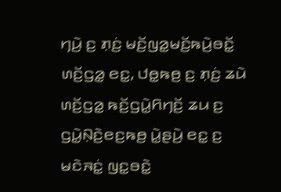ꤚꤣꤧ꤬ ꤢ꤬ ꤊ꤫ꤢꤦ꤬ ꤗꤢꤩ꤬ꤜꤤ꤭ꤗꤢꤩ꤬ꤒꤣꤧ꤬ꤋꤢꤩ꤭ ꤛꤢꤩ꤬ꤞꤤ꤭ ꤕꤢ꤭, ꤓꤥ꤭ꤒꤥ꤬ ꤢ꤬ ꤊ꤫ꤢꤦ꤬ ꤘꤣꤧ ꤛꤢꤩ꤬ꤞꤤ꤭ ꤒꤢꤩ꤬ꤞꤣꤧ꤭ꤖꤚꤢꤩ꤬ ꤘꤣ ꤢ꤬ ꤞꤣꤧ꤭ꤡ꤫ꤢꤧ꤬ꤕꤢ꤬ꤒꤥ꤬ ꤣꤧ꤭ꤔꤣꤧ꤬ ꤕꤢ꤭ ꤢ꤬ ꤗꤢꤧꤏꤢꤦ꤭ ꤜꤢ꤭ꤋꤢꤧ꤭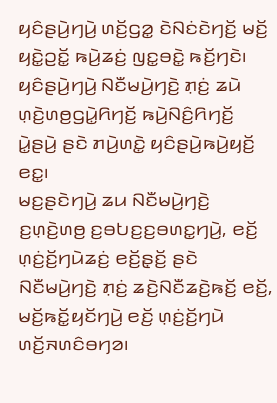ꤟꤢꤨꤔꤣꤧ꤬ꤚꤣꤧ꤬ ꤛꤢꤩ꤬ꤞꤤ꤭ ꤢꤧꤡꤢꤦꤢꤧꤚꤢꤩ꤬ ꤗꤢꤩ꤬ ꤟꤢꤧ꤭ꤑꤢꤩ꤭ ꤒꤣꤧ꤬ꤘꤢꤦ꤬ ꤜꤢ꤭ꤋꤢꤧ꤭ ꤒꤢꤩ꤬ꤚꤢꤧ꤯ ꤟꤢꤨꤔꤣꤧ꤬ꤚꤣꤧ꤬ ꤡꤢꤪꤗꤣꤧ꤬ꤚꤢꤧ꤬ ꤊ꤫ꤢꤦ꤬ ꤘꤣꤧ ꤛ꤫ꤢꤧ꤬ꤛꤥ꤬ꤞꤣꤧ꤭ꤖꤚꤢꤩ꤬ ꤒꤣꤧ꤬ꤡꤢꤨ꤬ꤖꤚꤢꤩ꤬ ꤣꤧ꤭ꤔꤣꤧ꤬ ꤔꤢꤧ ꤊꤣꤧ꤬ꤛꤢꤧ꤭ ꤟꤢꤨꤔꤣꤧ꤬ꤒꤣꤧ꤬ꤟꤢꤩ꤬ ꤕꤢ꤭꤯
ꤗꤢ꤬ꤔꤢꤧꤚꤣꤧ꤬ ꤘꤣ ꤡꤢꤪꤗꤣꤧ꤬ꤚꤢꤧ꤬ ꤢ꤬ꤛ꤫ꤢꤧ꤬ꤛꤥ꤬ ꤢ꤬ꤋꤝꤢ꤬ꤢ꤬ꤋꤛꤢ꤭ꤚꤣꤧ꤬, ꤕꤢꤩ꤬ ꤛ꤫ꤢꤦ꤬ꤢꤩ꤬ꤚꤣꤧꤘꤢꤦ꤬ ꤕꤢꤩ꤬ꤔ꤫ꤢꤩ꤬ ꤔꤢꤧ ꤡꤢꤪꤗꤣꤧ꤬ꤚꤢꤧ꤬ ꤊ꤫ꤢꤦ꤬ ꤘꤢꤧ꤬ꤡꤢꤪꤘꤢꤧ꤬ꤒꤢꤩ꤬ ꤕꤢꤩ꤬, ꤗꤢꤩ꤬ꤒꤢꤩ꤭ꤟꤢꤩꤚꤣꤧ꤬ ꤕꤢꤩ꤬ ꤛ꤫ꤢꤦ꤬ꤢꤩ꤬ꤚꤣꤧ ꤛꤢꤩ꤬ꤏꤛꤢꤨꤋꤚꤤ꤯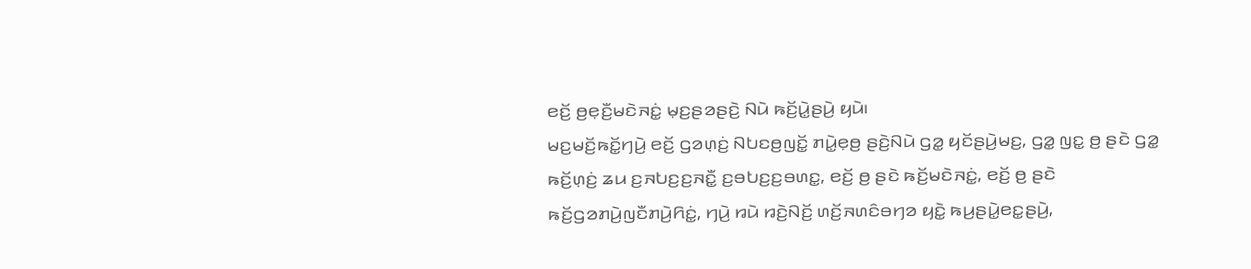ꤕꤢꤩ꤬ ꤥ꤬ꤕ꤫ꤢꤪ꤬ꤗꤢꤧꤏꤢꤦ꤭ ꤗ꤫ꤢ꤬ꤔꤤꤔꤢꤧ꤬ ꤡꤣꤧ ꤒꤢꤩ꤬ꤣꤧ꤭ꤔꤣꤧ꤬ ꤟꤣꤧ꤯
ꤗꤢ꤬ꤗꤢꤩ꤬ꤒꤢꤩ꤭ꤚꤣꤧ꤬ ꤕꤢꤩ꤬ ꤞꤤꤛ꤫ꤢꤦ꤬ ꤡꤝꤢꤥ꤬ꤜꤢꤩ꤭ ꤊꤣꤧ꤭ꤕ꤫ꤥ꤬ ꤔꤢꤧ꤬ꤡꤣꤧ ꤞꤤ꤭ ꤟꤢꤩꤔꤣꤧ꤬ꤗꤢ꤬, ꤞꤤ꤭ ꤜꤢ꤭ ꤥ꤬ ꤔꤢꤧ ꤞꤤ꤭ ꤒꤢꤩ꤬ꤛ꤫ꤢꤦ꤬ ꤘꤣ ꤢ꤬ꤏꤝꤢ꤬ꤢ꤬ꤏꤢꤪ꤭ ꤢ꤬ꤋꤝꤢ꤬ꤢ꤬ꤋꤛꤢ꤭, ꤕꤢꤩ꤬ ꤥ꤬ ꤔꤢꤧ ꤒꤢꤩ꤬ꤗꤢꤧꤏꤢꤦ꤭, ꤕꤢꤩ꤬ ꤥ꤬ ꤔꤢꤧ ꤒꤢꤩ꤬ꤞꤤꤊꤣꤧ꤬ꤜꤢꤪꤊꤣꤧ꤬ꤖꤢꤦ꤭, ꤚꤣꤧ꤬ ꤙꤣꤧ ꤙꤢꤧ꤬ꤡꤢꤩ꤬ ꤛꤢꤩ꤬ꤏꤛꤢꤨꤋꤚꤤ ꤟꤢꤧ꤭ ꤒꤣ꤬ꤔꤣꤧ꤭ꤕꤢ꤭ꤔꤣꤧ꤬,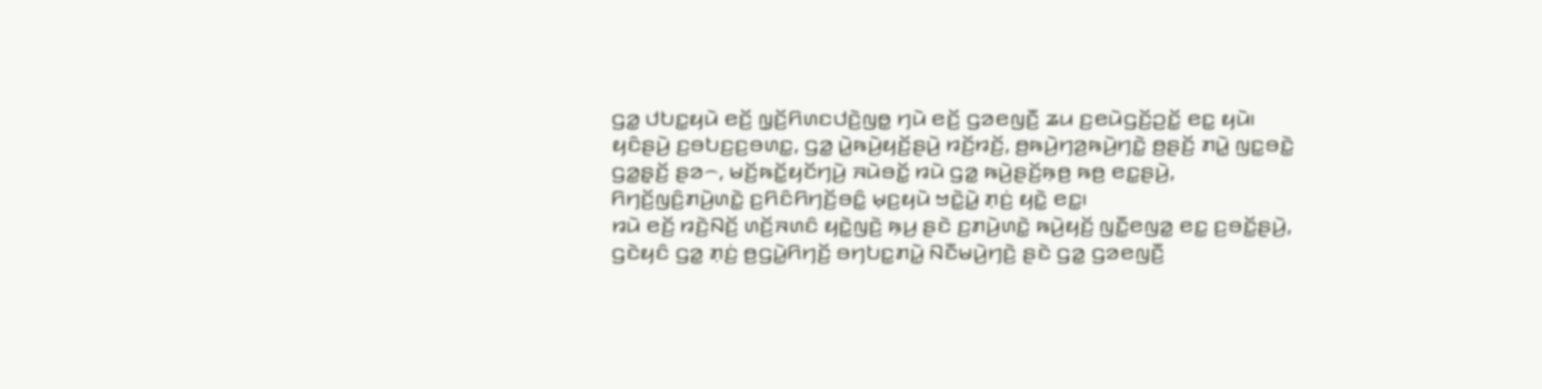ꤞꤤ꤭ ꤓꤝꤢ꤭ꤟꤣꤧ ꤕꤢꤩ꤬ ꤜ꤫ꤢꤩ꤬ꤖꤛꤢꤓꤢꤧ꤬ꤜꤥ꤭ ꤚꤣꤧ ꤕꤢꤩ꤬ ꤞꤤꤕꤜꤢꤪ꤬ ꤘꤣ ꤢ꤬ꤕꤣꤧꤞꤢꤩ꤬ꤑꤢꤩ꤭ ꤕꤢ꤭ ꤟꤣꤧ꤯
ꤟꤢꤨꤔꤣꤧ꤬ ꤢ꤬ꤋꤝꤢ꤬ꤢ꤬ꤋꤛꤢ꤭, ꤞꤤ꤭ ꤣꤧ꤭ꤒꤣꤧ꤬ꤟꤢꤩ꤬ꤔꤣꤧ꤬ ꤙꤢꤩ꤬ꤙꤢꤩ꤬, ꤥ꤬ꤒꤣꤧ꤬ꤚꤤ꤬ꤒꤣꤧ꤬ꤚꤢꤧ꤭ ꤥ꤬ꤔꤢꤩ꤬ ꤊꤣꤧ꤭ ꤜꤢ꤭ꤋꤢꤧ꤭ ꤞꤤ꤭ꤔ꤫ꤢꤩ꤬ ꤔꤤ꤮, ꤗꤢꤩ꤬ꤒꤢꤩ꤭ꤟꤢꤩꤚꤣꤧ꤬ ꤏꤣꤧꤋꤢꤩ꤭ ꤙꤣꤧ ꤞꤤ꤭ ꤒꤣꤧ꤬ꤔꤢꤩ꤬ꤒ꤫ꤥ꤬ ꤒꤥ꤬ ꤕꤢ꤭ꤔꤣꤧ꤬, ꤖꤚꤢꤩ꤬ꤜꤢꤨ꤬ꤊꤣꤧ꤬ꤛꤢꤧ꤭ ꤢ꤬ꤖꤢꤨꤖꤚꤢꤩ꤬ꤋꤢꤨ꤭ ꤗ꤫ꤢ꤬ꤟꤣꤧ ꤠꤢꤧ꤭ꤣꤧ꤭ ꤊ꤫ꤢꤦ꤬ ꤟꤢꤧ꤭ ꤕꤢ꤭꤯
ꤙꤣꤧ ꤕꤢꤩ꤬ ꤙꤢꤧ꤬ꤡꤢꤩ꤬ ꤛꤢꤩ꤬ꤏꤛꤢꤨ ꤟꤢꤧ꤭ꤜꤢꤧ꤬ ꤒ꤫ꤣ꤬ ꤔꤢꤧ ꤢ꤬ꤊꤣꤧ꤬ꤛꤢꤧ꤭ ꤒꤣꤧ꤬ꤟꤢꤩ꤬ ꤜꤢꤪ꤭ꤕꤜꤤ꤭ ꤕꤢ꤭ ꤢ꤬ꤋꤢꤩ꤭ꤔꤣꤧ꤬, ꤞꤢꤧꤟꤢꤨ ꤞꤤ꤭ ꤊ꤫ꤢꤦ꤬ ꤥ꤬ꤞꤣꤧ꤭ꤖꤚꤢꤩ꤬ ꤋꤚꤝꤢ꤭ꤊꤣꤧ꤭ ꤡꤢꤪꤗꤣꤧ꤬ꤚꤢꤧ꤬ ꤔꤢꤧ ꤞꤤ꤭ ꤞꤤꤕꤜꤢꤪ꤬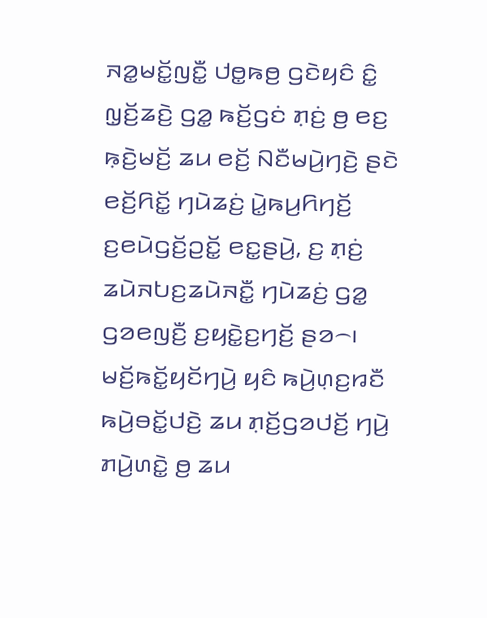ꤏꤤ꤭ꤗꤢꤩ꤭ꤜꤢꤪ꤭ ꤓꤥ꤭ꤒꤥ꤬ ꤞꤢꤧꤟꤢꤨ ꤢꤨ꤭ ꤜ꤫ꤢꤩ꤬ꤘꤢꤧ꤬ ꤞꤤ꤭ ꤒꤢꤩ꤬ꤞꤢꤦ ꤊ꤫ꤢꤦ꤬ ꤥ꤬ ꤕꤢ꤬ ꤒ꤫ꤢꤧ꤬ꤗꤢꤩ꤬ ꤘꤣ ꤕꤢꤩ꤬ ꤡꤢꤪꤗꤣꤧ꤬ꤚꤢꤧ꤬ ꤔꤢꤧ ꤕꤢꤩ꤬ꤖꤢꤩ꤭ ꤚꤣꤧꤘꤢꤦ꤬ ꤣꤧ꤭ꤒꤣ꤬ꤖꤚꤢꤩ꤬ ꤢ꤬ꤕꤣꤧꤞꤢꤩ꤬ꤑꤢꤩ꤭ ꤕꤢ꤭ꤔꤣꤧ꤬, ꤢ꤬ ꤊ꤫ꤢꤦ꤬ ꤘꤣꤧꤏꤝꤢ꤬ꤘꤣꤧꤏꤢꤪ꤭ ꤚꤣꤧꤘꤢꤦ꤬ ꤞꤤ꤭ ꤞꤤꤕꤜꤢꤪ꤬ ꤢ꤬ꤟꤢꤧ꤭ꤢ꤬ꤚꤢꤩ꤬ ꤔꤤ꤮꤯
ꤗꤢꤩ꤬ꤒꤢꤩ꤭ꤟꤢꤩꤚꤣꤧ꤬ ꤟꤢꤨ ꤒꤣꤧ꤬ꤛ꤫ꤢ꤬ꤙꤢꤪ ꤒꤣꤧ꤬ꤋꤢꤩ꤭ꤓꤢꤧ꤬ ꤘꤣ ꤊ꤫ꤢꤩ꤬ꤞꤤꤓꤢꤩ꤬ ꤚꤣꤧ꤬ ꤊꤣꤧ꤬ꤛꤢꤧ꤭ ꤥ꤬ ꤘꤣ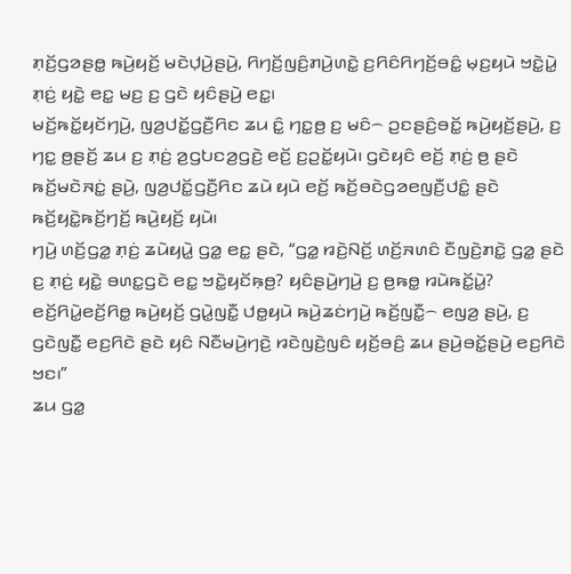ꤊ꤫ꤢꤩ꤬ꤞꤤꤔꤥ꤭ ꤒꤣꤧ꤬ꤟꤢꤩ꤬ ꤗꤢꤧꤓ꤫ꤣꤧ꤬ꤔꤣꤧ꤬, ꤖꤚꤢꤩ꤬ꤜꤢꤨ꤬ꤊꤣꤧ꤬ꤛꤢꤧ꤭ ꤢ꤬ꤖꤢꤨꤖꤚꤢꤩ꤬ꤋꤢꤨ꤭ ꤗ꤫ꤢ꤬ꤟꤣꤧ ꤠꤢꤧ꤭ꤣꤧ꤭ ꤊ꤫ꤢꤦ꤬ ꤟꤢꤧ꤭ ꤕꤢ꤭ ꤗꤢ꤬ ꤢ꤬ ꤞꤢꤧ ꤟꤢꤨꤔꤣꤧ꤬ ꤕꤢ꤭꤯
ꤗꤢꤩ꤬ꤒꤢꤩ꤭ꤟꤢꤩꤚꤣꤧ꤬, ꤜꤤ꤬ꤓꤢꤩ꤭ꤞꤢꤪ꤬ꤖꤢ ꤘꤣ ꤢꤨ꤭ ꤚꤢ꤭ꤥ꤬ ꤢ꤬ ꤗꤢꤨ꤮ ꤑꤢꤔꤢꤨ꤬ꤋꤢꤩ꤭ ꤒꤣꤧ꤬ꤟꤢꤩ꤬ꤔꤣꤧ꤬, ꤢ꤬ ꤚꤢ꤭ ꤥ꤬ꤔꤢꤩ꤬ ꤘꤣ ꤢ꤬ ꤊ꤫ꤢꤦ꤬ ꤤ꤬ꤞꤝꤢꤤ꤬ꤞꤢꤧ꤬ ꤕꤢꤩ꤬ ꤢ꤬ꤑꤢꤩ꤭ꤟꤣꤧ꤯ ꤞꤢꤧꤟꤢꤨ ꤕꤢꤩ꤬ ꤊ꤫ꤢꤦ꤬ ꤥ꤬ ꤔꤢꤧ ꤒꤢꤩ꤬ꤗꤢꤧꤏꤢꤦ꤭ ꤔꤣꤧ꤬, ꤜꤤ꤬ꤓꤢꤩ꤭ꤞꤢꤪ꤬ꤖꤢ ꤘꤣꤧ ꤟꤣꤧ ꤕꤢꤩ꤬ ꤒꤢꤩ꤬ꤋꤢꤧꤞꤤꤕꤜꤢꤪ꤬ꤓꤢꤨ꤭ ꤔꤢꤧ ꤒꤢꤩ꤬ꤟꤢꤧ꤭ꤒꤢꤩ꤬ꤚꤢꤩ꤬ ꤒꤣꤧ꤬ꤟꤢꤩ꤬ ꤟꤣꤧ꤯
ꤚꤣꤧ꤬ ꤛꤢꤩ꤬ꤞꤤ꤭ ꤊ꤫ꤢꤦ꤬ ꤘꤣꤧꤟꤣꤧ꤭ ꤞꤤ꤭ ꤕꤢ꤭ ꤔꤢꤧ, “ꤞꤤ꤭ ꤙꤢꤧ꤬ꤡꤢꤩ꤬ ꤛꤢꤩ꤬ꤏꤛꤢꤨ ꤢꤪꤜꤢꤧ꤬ꤊꤢꤧ꤭ ꤞꤤ꤭ ꤔꤢꤧ ꤢ꤬ ꤊ꤫ꤢꤦ꤬ ꤟꤢꤧ꤭ ꤋꤛꤢ꤭ꤞꤢꤧ ꤕꤢ꤭ ꤠꤢꤧ꤭ꤟꤢꤩꤒ꤫ꤥ꤬? ꤟꤢꤨꤔꤣꤧ꤬ꤚꤣꤧ꤬ ꤢ꤬ ꤥ꤬ꤒꤥ꤭ ꤙꤣꤧꤒꤢꤩ꤭ꤣꤧ꤭? ꤕꤢꤩ꤬ꤖꤣꤧ꤭ꤕꤢꤩ꤬ꤖꤥ꤭ ꤒꤣꤧ꤬ꤟꤢꤩ꤬ ꤞꤣꤧ꤭ꤜꤢꤪ꤭ ꤓꤥ꤭ꤟꤣꤧ ꤒꤣꤧ꤬ꤘꤢꤦꤚꤣꤧ꤬ ꤒꤢꤩ꤬ꤜꤢꤪ꤭꤮ ꤕꤜꤤ꤬ ꤔꤣꤧ꤬, ꤢ꤬ ꤞꤢꤧꤜꤢꤪ꤭ ꤕꤢ꤬ꤖꤢꤧ ꤔꤢꤧ ꤟꤢꤨ ꤡꤢꤪꤗꤣꤧ꤬ꤚꤢꤧ꤬ ꤙꤢꤧꤜꤢꤧ꤬ꤜꤢꤨ ꤟꤢꤩ꤬ꤋꤢꤨ꤬ ꤘꤣ ꤔꤣꤧ꤬ꤋꤢꤩ꤭ꤔꤣꤧ꤬ ꤕꤢ꤬ꤖꤢꤧ ꤠꤢ꤯”
ꤘꤣ ꤞꤤ꤭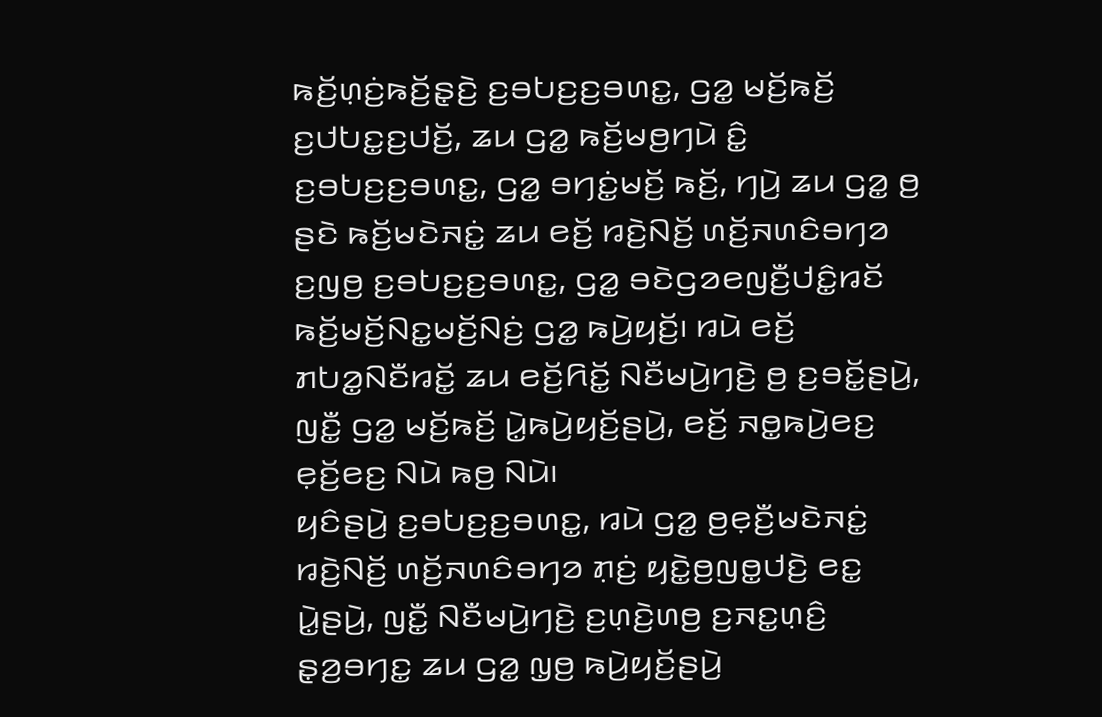ꤒꤢꤩ꤬ꤛ꤫ꤢꤦ꤬ꤒꤢꤩ꤬ꤔ꤫ꤢꤧ꤬ ꤢ꤬ꤋꤝꤢ꤬ꤢ꤬ꤋꤛꤢ꤭, ꤞꤤ꤭ ꤗꤢꤩ꤬ꤒꤢꤩ꤬ ꤢ꤬ꤓꤝꤢ꤭ꤢ꤬ꤓꤢꤩ꤬, ꤘꤣ ꤞꤤ꤭ ꤒꤢꤩ꤬ꤗꤥ꤬ꤚꤣꤧ ꤢꤨ꤭ ꤢ꤬ꤋꤝꤢ꤬ꤢ꤬ꤋꤛꤢ꤭, ꤞꤤ꤭ ꤋꤚꤢꤦ꤭ꤗꤢꤩ꤬ ꤒꤢꤩ꤬, ꤚꤣꤧ꤬ ꤘꤣ ꤞꤤ꤭ ꤥ꤬ ꤔꤢꤧ ꤒꤢꤩ꤬ꤗꤢꤧꤏꤢꤦ꤭ ꤘꤣ ꤕꤢꤩ꤬ ꤙꤢꤧ꤬ꤡꤢꤩ꤬ ꤛꤢꤩ꤬ꤏꤛꤢꤨꤋꤚꤤ ꤢ꤬ꤜꤥ꤬ ꤢ꤬ꤋꤝꤢ꤬ꤢ꤬ꤋꤛꤢ꤭, ꤞꤤ꤭ ꤋꤢꤧꤞꤤꤕꤜꤢꤪ꤬ꤓꤢꤨ꤭ꤙꤢꤩ ꤒꤢꤩ꤬ꤗꤢꤩ꤬ꤡꤢ꤭ꤗꤢꤩ꤬ꤡꤢꤦ꤬ ꤞꤤ꤭ ꤒꤣꤧ꤬ꤟꤢꤩ꤬꤯ ꤙꤣꤧ ꤕꤢꤩ꤬ ꤊꤝꤤ꤭ꤡꤢꤪꤙꤢꤩ꤭ ꤘꤣ ꤕꤢꤩ꤬ꤖꤢꤩ꤭ ꤡꤢꤪꤗꤣꤧ꤬ꤚꤢꤧ꤬ ꤥ꤬ ꤢ꤬ꤋꤢꤩ꤭ꤔꤣꤧ꤬, ꤜꤢꤪ꤭ ꤞꤤ꤭ ꤗꤢꤩ꤬ꤒꤢꤩ꤬ ꤣꤧ꤭ꤒꤣꤧ꤬ꤟꤢꤩ꤬ꤔꤣꤧ꤬, ꤕꤢꤩ꤬ ꤏꤥ꤭ꤒꤣꤧ꤬ꤕꤢ꤬ ꤕ꤫ꤢꤩ꤬ꤕꤢ꤬ ꤡꤣꤧ ꤒꤥ꤬ ꤡꤣꤧ꤯
ꤟꤢꤨꤔꤣꤧ꤬ ꤢ꤬ꤋꤝꤢ꤬ꤢ꤬ꤋꤛꤢ꤭, ꤙꤣꤧ ꤞꤤ꤭ ꤥ꤬ꤕ꤫ꤢꤪ꤬ꤗꤢꤧꤏꤢꤦ꤭ ꤙꤢꤧ꤬ꤡꤢꤩ꤬ ꤛꤢꤩ꤬ꤏꤛꤢꤨꤋꤚꤤ ꤊ꤫ꤢꤦ꤬ ꤟꤢꤧ꤭ꤥ꤬ꤜꤥ꤭ꤓꤢꤧ꤬ ꤕꤢ꤭ ꤣꤧ꤭ꤔꤣꤧ꤬, ꤜꤢꤪ꤭ ꤡꤢꤪꤗꤣꤧ꤬ꤚꤢꤧ꤬ ꤢ꤬ꤛ꤫ꤢꤧ꤬ꤛꤥ꤬ ꤢ꤬ꤏꤢ꤭ꤛ꤫ꤢꤨ꤬ ꤔ꤫ꤤ꤬ꤋꤚꤢ꤭ ꤘꤣ ꤞꤤ꤭ ꤜ꤫ꤥ꤬ ꤒꤣꤧ꤬ꤟꤢꤩ꤬ꤔꤣꤧ꤬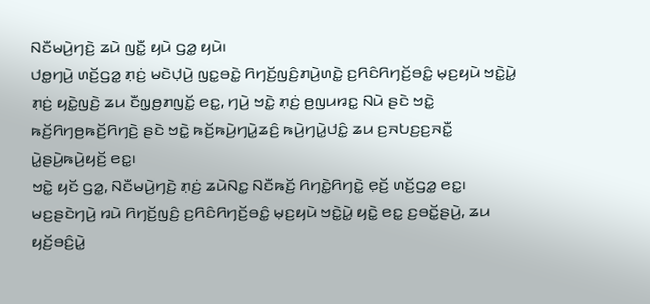ꤡꤢꤪꤗꤣꤧ꤬ꤚꤢꤧ꤬ ꤘꤣꤧ ꤜꤢꤪ꤭ ꤟꤣꤧ ꤞꤤ꤭ ꤟꤣꤧ꤯
ꤓꤥ꤭ꤚꤣꤧ꤬ ꤛꤢꤩ꤬ꤞꤤ꤭ ꤊ꤫ꤢꤦ꤬ ꤗꤢꤧꤓ꤫ꤣꤧ꤬ ꤜꤢ꤭ꤋꤢꤧ꤭ ꤖꤚꤢꤩ꤬ꤜꤢꤨ꤬ꤊꤣꤧ꤬ꤛꤢꤧ꤭ ꤢ꤬ꤖꤢꤨꤖꤚꤢꤩ꤬ꤋꤢꤨ꤭ ꤗ꤫ꤢ꤬ꤟꤣꤧ ꤠꤢꤧ꤭ꤣꤧ꤭ ꤊ꤫ꤢꤦ꤬ ꤟꤢꤧ꤭ꤜꤢꤧ꤬ ꤘꤣ ꤢꤪꤜ꤫ꤥ꤬ꤊꤜꤢꤩ꤭ ꤕꤢ꤭, ꤚꤣꤧ꤬ ꤠꤢꤧ꤭ ꤊ꤫ꤢꤦ꤬ ꤥ꤬ꤜꤣꤙꤢ꤭ ꤡꤣꤧ ꤔꤢꤧ ꤠꤢꤧ꤭ ꤒꤢꤩ꤬ꤖꤚꤥ꤬ꤒꤢꤩ꤬ꤖꤚꤢꤧ꤬ ꤔꤢꤧ ꤠꤢꤧ꤭ ꤒꤢꤩ꤬ꤒꤣꤧ꤬ꤚꤣꤧ꤭ꤘꤢꤨ꤬ ꤒꤣꤧ꤬ꤚꤣꤧ꤭ꤓꤢꤨ꤭ ꤘꤣ ꤢ꤬ꤏꤝꤢ꤬ꤢ꤬ꤏꤢꤪ꤭ ꤣꤧ꤭ꤔꤣꤧ꤬ꤒꤣꤧ꤬ꤟꤢꤩ꤬ ꤕꤢ꤭꤯
ꤠꤢꤧ꤭ ꤟꤢꤩ ꤞꤤ꤭, ꤡꤢꤪꤗꤣꤧ꤬ꤚꤢꤧ꤬ ꤊ꤫ꤢꤦ꤬ ꤘꤣꤧꤡꤢ꤭ ꤡꤢꤪꤒꤢꤩ꤬ ꤖꤚꤢꤧ꤭ꤖꤚꤢꤧ꤭ ꤕ꤫ꤢꤩ꤬ ꤛꤢꤩ꤬ꤞꤤ꤭ ꤕꤢ꤭꤯ ꤗꤢ꤬ꤔꤢꤧꤚꤣꤧ꤬ ꤙꤣꤧ ꤖꤚꤢꤩ꤬ꤜꤢꤨ꤬ ꤢ꤬ꤖꤢꤨꤖꤚꤢꤩ꤬ꤋꤢꤨ꤭ ꤗ꤫ꤢ꤬ꤟꤣꤧ ꤠꤢꤧ꤭ꤣꤧ꤭ ꤟꤢꤧ꤭ ꤕꤢ꤭ ꤢ꤬ꤋꤢꤩ꤭ꤔꤣꤧ꤬, ꤘꤣ ꤟꤢꤩ꤬ꤋꤢꤨ꤬ꤣꤧ꤭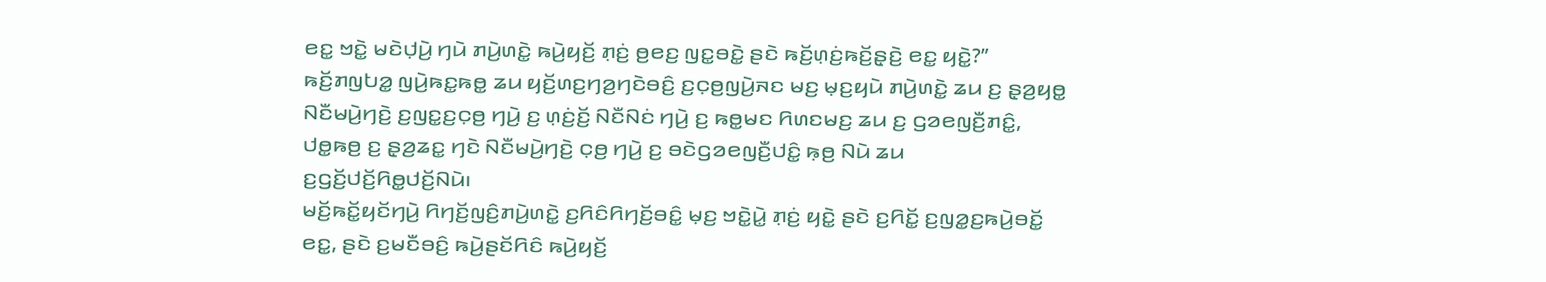ꤕꤢ꤭ ꤠꤢꤧ꤭ ꤗꤢꤧꤓ꤫ꤣꤧ꤬ ꤚꤣꤧ ꤊꤣꤧ꤬ꤛꤢꤧ꤭ ꤒꤣꤧ꤬ꤟꤢꤩ꤬ ꤊ꤫ꤢꤦ꤬ ꤥ꤬ꤕꤢ꤬ ꤜꤢ꤭ꤋꤢꤧ꤭ ꤔꤢꤧ ꤒꤢꤩ꤬ꤛ꤫ꤢꤦ꤬ꤒꤢꤩ꤬ꤔ꤫ꤢꤧ꤬ ꤕꤢ꤭ ꤟꤢꤧ꤭?”
ꤒꤢꤩ꤬ꤊꤜꤝꤤ꤭ ꤜꤣꤧ꤬ꤒꤢ꤭ꤒꤥ꤭ ꤘꤣ ꤟꤢꤩ꤬ꤛꤢ꤬ꤚꤤ꤬ꤚꤢꤧꤋꤢꤨ꤬ ꤢ꤬ꤍ꤫ꤥ꤬ꤜꤣꤧ꤬ꤏꤢ ꤗꤢ꤬ ꤗ꤫ꤢ꤬ꤟꤣꤧ ꤊꤣꤧ꤬ꤛꤢꤧ꤭ ꤘꤣ ꤢ꤬ ꤔ꤫ꤤ꤬ꤟꤥ꤭ ꤡꤢꤪꤗꤣꤧ꤬ꤚꤢꤧ꤬ ꤢ꤬ꤜꤢ꤭ꤢ꤬ꤍ꤫ꤥ꤬ ꤚꤣꤧ꤬ ꤢ꤬ ꤛ꤫ꤢꤦ꤬ꤢꤩ꤬ ꤡꤢꤪꤡꤢꤦ ꤚꤣꤧ꤬ ꤢ꤬ ꤒꤥ꤭ꤗꤢ ꤖꤛꤢꤗꤢ꤬ ꤘꤣ ꤢ꤬ ꤞꤤꤕꤜꤢꤪ꤬ꤊꤢꤨ꤭, ꤓꤥ꤭ꤒꤥ꤬ ꤢ꤬ ꤔ꤫ꤤ꤬ꤘꤢ꤭ ꤚꤢꤧ ꤡꤢꤪꤗꤣꤧ꤬ꤚꤢꤧ꤬ ꤍ꤫ꤥ꤬ ꤚꤣꤧ꤬ ꤢ꤬ ꤋꤢꤧꤞꤤꤕꤜꤢꤪ꤬ꤓꤢꤨ꤭ ꤒ꤫ꤥ꤬ ꤡꤣꤧ ꤘꤣ ꤢ꤬ꤞꤢꤩ꤬ꤓꤢꤩ꤬ꤖꤥ꤭ꤓꤢꤩ꤬ꤡꤣꤧ꤯
ꤗꤢꤩ꤬ꤒꤢꤩ꤭ꤟꤢꤩꤚꤣꤧ꤬ ꤖꤚꤢꤩ꤬ꤜꤢꤨ꤬ꤊꤣꤧ꤬ꤛꤢꤧ꤭ ꤢ꤬ꤖꤢꤨꤖꤚꤢꤩ꤬ꤋꤢꤨ꤭ ꤗ꤫ꤢ꤬ ꤠꤢꤧ꤭ꤣꤧ꤭ ꤊ꤫ꤢꤦ꤬ ꤟꤢꤧ꤭ ꤔꤢꤧ ꤢ꤬ꤖꤢꤩ꤭ ꤢ꤬ꤜꤤ꤭ꤢ꤬ꤒꤣꤧ꤬ꤋꤢꤩ꤭ ꤕꤢ꤭, ꤔꤢꤧ ꤢ꤬ꤗꤢꤪꤋꤢꤨ꤬ ꤒꤣꤧ꤬ꤔꤢꤩꤖꤢꤨ ꤒꤣꤧ꤬ꤟꤢꤩ꤬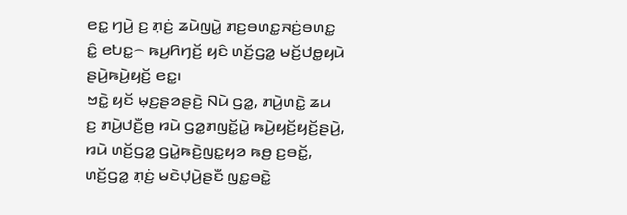ꤕꤢ꤭ ꤚꤣꤧ꤬ ꤢ꤬ ꤊ꤫ꤢꤦ꤬ ꤘꤣꤧꤜꤣꤧ꤭ ꤊꤢ꤬ꤋꤛꤢ꤭ꤏꤢꤦ꤬ꤋꤛꤢ꤭ ꤢꤨ꤭ ꤕꤝꤢ꤭꤮ ꤒꤣ꤬ꤖꤚꤢꤩ꤬ ꤟꤢꤨ ꤛꤢꤩ꤬ꤞꤤ꤭ ꤗꤢꤩ꤬ꤓꤥ꤭ꤟꤣꤧ ꤔꤣꤧ꤬ꤒꤣꤧ꤬ꤟꤢꤩ꤬ ꤕꤢ꤭꤯
ꤠꤢꤧ꤭ ꤟꤢꤩ ꤗ꤫ꤢ꤬ꤔꤤꤔꤢꤧ꤬ ꤡꤣꤧ ꤞꤤ꤭, ꤊꤣꤧ꤬ꤛꤢꤧ꤭ ꤘꤣ ꤢ꤬ ꤊꤣꤧ꤬ꤓꤢꤪ꤬ꤥ꤬ ꤙꤣꤧ ꤞꤤ꤭ꤊꤜꤢꤩ꤭ꤣꤧ꤭ ꤒꤣꤧ꤬ꤟꤢꤩ꤬ꤟꤢꤩ꤬ꤔꤣꤧ꤬, ꤙꤣꤧ ꤛꤢꤩ꤬ꤞꤤ꤭ ꤞꤣꤧ꤭ꤒꤢꤧ꤬ꤜꤢ꤭ꤟꤤ ꤒꤥ꤬ ꤢ꤬ꤋꤢꤩ꤭, ꤛꤢꤩ꤬ꤞꤤ꤭ ꤊ꤫ꤢꤦ꤬ ꤗꤢꤧꤓ꤫ꤣꤧ꤬ꤔꤢꤪ ꤜꤢ꤭ꤋꤢꤧ꤭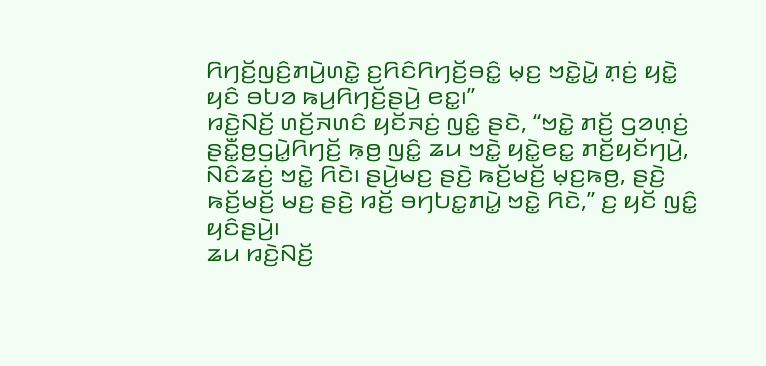ꤖꤚꤢꤩ꤬ꤜꤢꤨ꤬ꤊꤣꤧ꤬ꤛꤢꤧ꤭ ꤢ꤬ꤖꤢꤨꤖꤚꤢꤩ꤬ꤋꤢꤨ꤭ ꤗ꤫ꤢ꤬ ꤠꤢꤧ꤭ꤣꤧ꤭ ꤊ꤫ꤢꤦ꤬ ꤟꤢꤧ꤭ ꤟꤢꤨ ꤋꤝꤤ ꤒꤣ꤬ꤖꤚꤢꤩ꤬ꤔꤣꤧ꤬ ꤕꤢ꤭꤯”
ꤙꤢꤧ꤬ꤡꤢꤩ꤬ ꤛꤢꤩ꤬ꤏꤛꤢꤨ ꤟꤢꤩꤏꤢꤦ꤬ ꤜꤢꤨ꤭ ꤔꤢꤧ, “ꤠꤢꤧ꤭ ꤊꤢꤩ꤬ ꤞꤤꤛ꤫ꤢꤦ꤬ ꤔꤢꤪ꤭ꤥ꤬ꤞꤣꤧ꤭ꤖꤚꤢꤩ꤬ ꤒ꤫ꤥ꤬ ꤜꤢꤨ꤭ ꤘꤣ ꤠꤢꤧ꤭ ꤟꤢꤧ꤭ꤕꤢ꤭ ꤊꤢꤩ꤬ꤟꤢꤩꤚꤣꤧ꤬, ꤡꤢꤨꤘꤢꤦ꤬ ꤠꤢꤧ꤭ ꤖꤢꤧ꤯ ꤔꤣꤧ꤬ꤗꤢ꤬ ꤔꤢꤧ꤬ ꤒꤢꤩ꤬ꤗꤢꤩ꤬ ꤗ꤫ꤢ꤬ꤒꤥ꤬, ꤔꤢꤧ꤬ ꤒꤢꤩ꤬ꤗꤢꤩ꤬ ꤗꤢ꤬ ꤔꤢꤧ꤬ ꤙꤢꤩ꤬ ꤋꤚꤝꤢ꤭ꤊꤣꤧ꤭ ꤠꤢꤧ꤭ ꤖꤢꤧ,” ꤢ꤬ ꤟꤢꤩ ꤜꤢꤨ꤭ ꤟꤢꤨꤔꤣꤧ꤬꤯
ꤘꤣ ꤙꤢꤧ꤬ꤡꤢꤩ꤬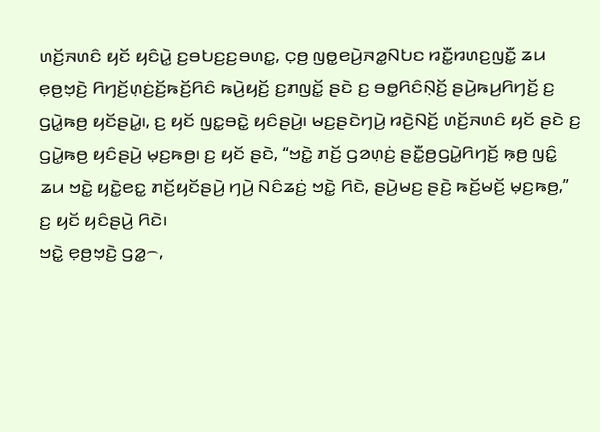ꤛꤢꤩ꤬ꤏꤛꤢꤨ ꤟꤢꤩ ꤟꤢꤨꤣꤧ꤭ ꤢ꤬ꤋꤝꤢ꤬ꤢ꤬ꤋꤛꤢ꤭, ꤍ꤫ꤥ꤬ ꤜꤥ꤭ꤕꤣꤧ꤬ꤏꤤ꤭ꤡꤝꤢ ꤙꤢꤪ꤭ꤙꤛꤢ꤬ꤜꤢꤪ꤭ ꤘꤣ ꤕ꤫ꤥ꤬ꤠ꤫ꤢꤧ꤬ ꤖꤚꤢꤩ꤬ꤛ꤫ꤢꤦ꤬ꤢꤩ꤬ꤒꤢꤩ꤬ꤖꤢꤨ ꤒꤣꤧ꤬ꤟꤢꤩ꤬ ꤢ꤬ꤊꤜꤢꤩ꤭ ꤔꤢꤧ ꤢ꤬ ꤋꤥ꤭ꤖꤢꤨꤡ꤫ꤢꤩ꤬ ꤔꤣꤧ꤬ꤒꤣ꤬ꤖꤚꤢꤩ꤬ ꤢ꤬ ꤞꤣꤧ꤭ꤒꤥ꤬ ꤟꤢꤩꤔꤣꤧ꤭꤯, ꤢ꤬ ꤟꤢꤩ ꤜꤢ꤭ꤋꤢꤧ꤭ ꤟꤢꤨꤔꤣꤧ꤬꤯ ꤗꤢ꤬ꤔꤢꤧꤚꤣꤧ꤬ ꤙꤢꤧ꤬ꤡꤢꤩ꤬ ꤛꤢꤩ꤬ꤏꤛꤢꤨ ꤟꤢꤩ ꤔꤢꤧ ꤢ꤬ ꤞꤣꤧ꤭ꤒꤥ꤬ ꤟꤢꤨꤔꤣꤧ꤬ ꤗ꤫ꤢ꤬ꤒꤥ꤬꤯ ꤢ꤬ ꤟꤢꤩ ꤔꤢꤧ, “ꤠꤢꤧ꤭ ꤊꤢꤩ꤬ ꤞꤤꤛ꤫ꤢꤦ꤬ ꤔꤢꤪ꤭ꤥ꤬ꤞꤣꤧ꤭ꤖꤚꤢꤩ꤬ ꤒ꤫ꤥ꤬ ꤜꤢꤨ꤭ ꤘꤣ ꤠꤢꤧ꤭ ꤟꤢꤧ꤭ꤕꤢ꤭ ꤊꤢꤩ꤬ꤟꤢꤩꤔꤣꤧ꤬ ꤚꤣꤧ꤬ ꤡꤢꤨꤘꤢꤦ꤬ ꤠꤢꤧ꤭ ꤖꤢꤧ, ꤔꤣꤧ꤬ꤗꤢ꤬ ꤔꤢꤧ꤬ ꤒꤢꤩ꤬ꤗꤢꤩ꤬ ꤗ꤫ꤢ꤬ꤒꤥ꤬,” ꤢ꤬ ꤟꤢꤩ ꤟꤢꤨꤔꤣꤧ꤬ ꤖꤢꤧ꤯
ꤠꤢꤧ꤭ ꤕ꤫ꤥ꤬ꤠ꤫ꤢꤧ꤬ ꤞꤤ꤭꤮,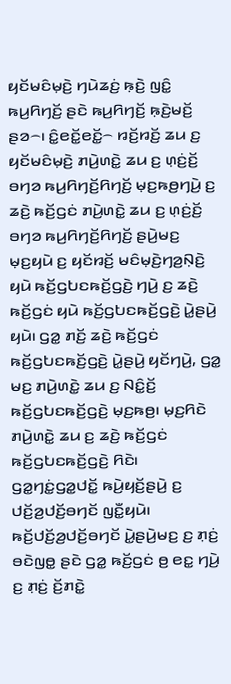ꤟꤢꤩꤗꤢꤨꤗ꤫ꤢꤧ꤬ ꤚꤣꤧꤘꤢꤦ꤬ ꤒ꤫ꤢꤧ꤬ ꤜꤢꤨ꤭ ꤒꤣ꤬ꤖꤚꤢꤩ꤬ ꤔꤢꤧ ꤒꤣ꤬ꤖꤚꤢꤩ꤬ ꤒ꤫ꤢꤧ꤬ꤗꤢꤩ꤬ ꤔꤤ꤮꤯ ꤢꤨ꤭ꤕꤢꤩ꤭ꤕꤢꤩ꤭꤮ ꤙꤢꤩ꤬ꤙꤢꤩ꤬ ꤘꤣ ꤢ꤬ ꤟꤢꤩꤗꤢꤨꤗ꤫ꤢꤧ꤬ ꤊꤣꤧ꤬ꤛꤢꤧ꤭ ꤘꤣ ꤢ꤬ ꤛ꤫ꤢꤦ꤬ꤢꤩ꤬ ꤋꤚꤤ ꤒꤣ꤬ꤖꤚꤢꤩ꤬ꤖꤚꤢꤩ꤬ ꤗ꤫ꤢ꤬ꤒꤥ꤬ꤚꤣꤧ꤬ ꤢ꤬ ꤘꤢꤧ꤬ ꤒꤢꤩ꤬ꤞꤢꤦ ꤊꤣꤧ꤬ꤛꤢꤧ꤭ ꤘꤣ ꤢ꤬ ꤛ꤫ꤢꤦ꤬ꤢꤩ꤬ ꤋꤚꤤ ꤒꤣ꤬ꤖꤚꤢꤩ꤬ꤖꤚꤢꤩ꤬ ꤔꤣꤧ꤬ꤗꤢ꤬ ꤗ꤫ꤢ꤬ꤟꤣꤧ ꤢ꤬ ꤟꤢꤩꤙꤢꤩ꤬ ꤗꤢꤨꤗ꤫ꤢꤧ꤬ꤚꤤ꤬ꤡ꤫ꤢꤧ꤬ ꤟꤣꤧ ꤒꤢꤩ꤬ꤞꤝꤢꤒꤢꤩ꤬ꤞꤢꤧ꤬ ꤚꤣꤧ꤬ ꤢ꤬ ꤘꤢꤧ꤬ ꤒꤢꤩ꤬ꤞꤢꤦ ꤟꤣꤧ ꤒꤢꤩ꤬ꤞꤝꤢꤒꤢꤩ꤬ꤞꤢꤧ꤬ ꤣꤧ꤭ꤔꤣꤧ꤬ ꤟꤣꤧ꤯ ꤞꤤ꤭ ꤊꤢꤩ꤬ ꤘꤢꤧ꤬ ꤒꤢꤩ꤬ꤞꤢꤦ ꤒꤢꤩ꤬ꤞꤝꤢꤒꤢꤩ꤬ꤞꤢꤧ꤬ ꤣꤧ꤭ꤔꤣꤧ꤬ ꤟꤢꤩꤚꤣꤧ꤬, ꤞꤤ꤭ ꤗꤢ꤬ ꤊꤣꤧ꤬ꤛꤢꤧ꤭ ꤘꤣ ꤢ꤬ ꤡꤢꤨ꤭ꤢꤩ꤬ ꤒꤢꤩ꤬ꤞꤝꤢꤒꤢꤩ꤬ꤞꤢꤧ꤬ ꤗ꤫ꤢ꤬ꤒꤥ꤬꤯ ꤗ꤫ꤢ꤬ꤖꤢꤧ ꤊꤣꤧ꤬ꤛꤢꤧ꤭ ꤘꤣ ꤢ꤬ ꤘꤢꤧ꤬ ꤒꤢꤩ꤬ꤞꤢꤦ ꤒꤢꤩ꤬ꤞꤝꤢꤒꤢꤩ꤬ꤞꤢꤧ꤬ ꤖꤢꤧ꤯
ꤞꤤ꤭ꤚꤢꤦ꤭ꤞꤤ꤭ꤓꤢꤩ꤭ ꤒꤣꤧ꤬ꤟꤢꤩ꤬ꤔꤣꤧ꤬ ꤢ꤬ ꤓꤢꤩ꤬ꤤ꤬ꤓꤢꤩ꤬ꤋꤚꤢꤩ ꤜꤢꤪ꤭ꤟꤣꤧ꤯ ꤒꤢꤩ꤬ꤓꤢꤩ꤬ꤤ꤬ꤓꤢꤩ꤬ꤋꤚꤢꤩ ꤣꤧ꤭ꤔꤣꤧ꤬ꤗꤢ꤬ ꤢ꤬ ꤊ꤫ꤢꤦ꤬ ꤋꤢꤧꤜꤥ꤭ ꤔꤢꤧ ꤞꤤ꤭ ꤒꤢꤩ꤬ꤞꤢꤦ ꤥ꤬ ꤕꤢ꤭ ꤚꤣꤧ꤬ ꤢ꤬ ꤊ꤫ꤢꤦ꤬ ꤢꤩ꤬ꤊꤢꤧ꤭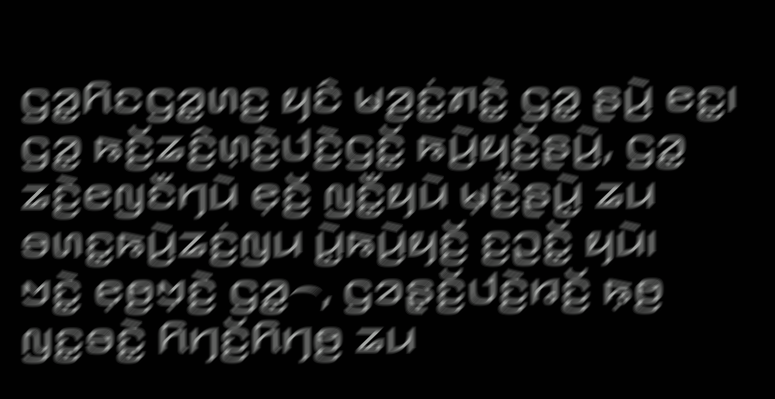ꤞꤤ꤭ꤖꤢꤞꤤ꤭ꤛꤢ꤬ ꤟꤢꤨ ꤗꤤ꤬ꤢꤦ꤭ꤊꤢꤧ꤭ ꤞꤤ꤭ ꤔꤣꤧ꤬ ꤕꤢ꤭꤯ ꤞꤤ꤭ ꤒꤢꤩ꤬ꤘꤢꤨ꤬ꤛ꤫ꤢꤧ꤬ꤓꤢꤧ꤬ꤞꤢꤩ꤭ ꤒꤣꤧ꤬ꤟꤢꤩ꤬ꤔꤣꤧ꤬, ꤞꤤ꤭ ꤘꤢꤧ꤬ꤕꤜꤢꤪꤚꤣꤧ ꤕ꤫ꤢꤩ꤬ ꤜꤢꤪ꤭ꤟꤣꤧ ꤗ꤫ꤢꤪ꤬ꤔꤣꤧ꤭ ꤘꤣ ꤋꤛꤢ꤭ꤒꤣꤧ꤬ꤘꤢꤦ꤬ꤜꤣ ꤣꤧ꤭ꤒꤣꤧ꤬ꤟꤢꤩ꤬ ꤢ꤬ꤑꤢꤩ꤭ ꤟꤣꤧ꤯
ꤠꤢꤧ꤭ ꤕ꤫ꤥ꤬ꤠ꤫ꤢꤧ꤬ ꤞꤤ꤭꤮, ꤞꤤꤔ꤫ꤢꤩ꤬ꤓꤢꤧ꤬ꤙꤢꤩ꤬ ꤒ꤫ꤥ꤬ ꤜꤢ꤭ꤋꤢꤧ꤭ ꤖꤚꤢꤩ꤬ꤖꤚꤥ꤬ ꤘꤣ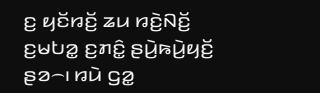ꤢ꤬ ꤟꤢꤩꤙꤢꤩ꤬ ꤘꤣ ꤙꤢꤧ꤬ꤡꤢꤩ꤬ ꤢ꤬ꤗꤝꤤ꤭ ꤢ꤬ꤊꤢꤨ꤭ ꤔꤣꤧ꤬ꤒꤣꤧ꤬ꤟꤢꤩ꤬ ꤔꤤ꤮꤯ ꤙꤣꤧ ꤞꤤ꤭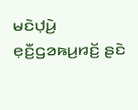ꤗꤢꤧꤓ꤫ꤣꤧ꤬ ꤕ꤫ꤢꤪ꤬ꤞꤤꤒꤣ꤬ꤙꤢꤩ꤬ ꤔꤢꤧ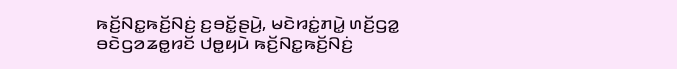ꤒꤢꤩ꤬ꤡꤢ꤭ꤒꤢꤩ꤬ꤡꤢꤦ꤬ ꤢ꤬ꤋꤢꤩ꤭ꤔꤣꤧ꤬, ꤗꤢꤧꤙꤢꤦ꤭ꤊꤣꤧ꤭ ꤛꤢꤩ꤬ꤞꤤ꤭ ꤋꤢꤧꤞꤤꤘꤥ꤭ꤙꤢꤩ ꤓꤥ꤭ꤟꤣꤧ ꤒꤢꤩ꤬ꤡꤢ꤭ꤒꤢꤩ꤬ꤡꤢꤦ꤬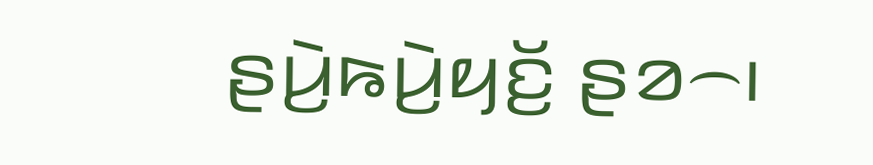ꤔꤣꤧ꤬ꤒꤣꤧ꤬ꤟꤢꤩ꤬ ꤔꤤ꤮꤯